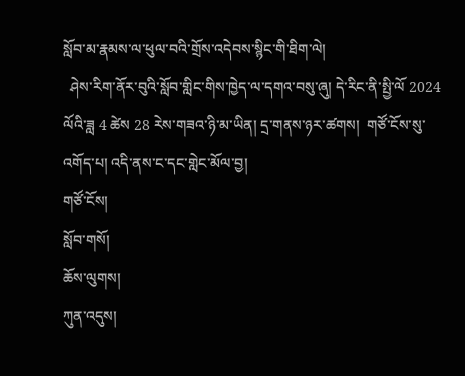སློབ་མ་རྣམས་ལ་ཕུལ་བའི་གྲོས་འདེབས་སྙིང་གི་ཐིག་ལེ།
  ཤེས་རིག་ནོར་བུའི་སློབ་གླིང་གིས་ཁྱེད་ལ་དགའ་བསུ་ཞུ། དེ་རིང་ནི་སྤྱི་ལོ 2024 ལོའི་ཟླ 4 ཚེས 28 རེས་གཟའ་ཉི་མ་ཡིན། དྲ་གནས་ཉར་ཚགས།  གཙོ་ངོས་སུ་འགོད་པ། འདི་ནས་ང་དང་གླེང་མོལ་བྱ།
གཙོ་ངོས།
སློབ་གསོ།
ཆོས་ལུགས།
ཀུན་འདུས།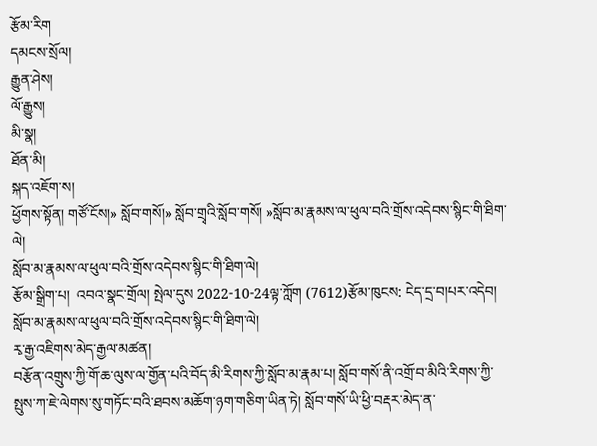རྩོམ་རིག
དམངས་སྲོལ།
རྒྱུན་ཤེས།
ལོ་རྒྱུས།
མི་སྣ།
ཐོན་མི།
སྐད་འཇོག་ས།
ཕྱོགས་སྟོན། གཙོ་ངོས།» སློབ་གསོ།» སློབ་གྲྭའི་སློབ་གསོ། »སློབ་མ་རྣམས་ལ་ཕུལ་བའི་གྲོས་འདེབས་སྙིང་གི་ཐིག་ལེ།
སློབ་མ་རྣམས་ལ་ཕུལ་བའི་གྲོས་འདེབས་སྙིང་གི་ཐིག་ལེ།
རྩོམ་སྒྲིག་པ།  འབའ་སྣང་གྲོལ། སྤེལ་དུས 2022-10-24ལྟ་ཀློག (7612)རྩོམ་ཁུངས: ངེད་དྲ་བ།པར་འདེབ།
སློབ་མ་རྣམས་ལ་ཕུལ་བའི་གྲོས་འདེབས་སྙིང་གི་ཐིག་ལེ།
རྭ་རྒྱ་འཇིགས་མེད་རྒྱལ་མཚན།
བརྩོན་འགྲུས་ཀྱི་གོ་ཆ་ལུས་ལ་གྱོན་པའི་བོད་མི་རིགས་ཀྱི་སློབ་མ་རྣམ་པ། སློབ་གསོ་ནི་འགྲོ་བ་མིའི་རིགས་ཀྱི་སྤུས་ཀ་ཇེ་ལེགས་སུ་གཏོང་བའི་ཐབས་མཆོག་ཉག་གཅིག་ཡིན་ཏེ། སློབ་གསོ་ཡི་ཕྱི་བརྡར་མེད་ན་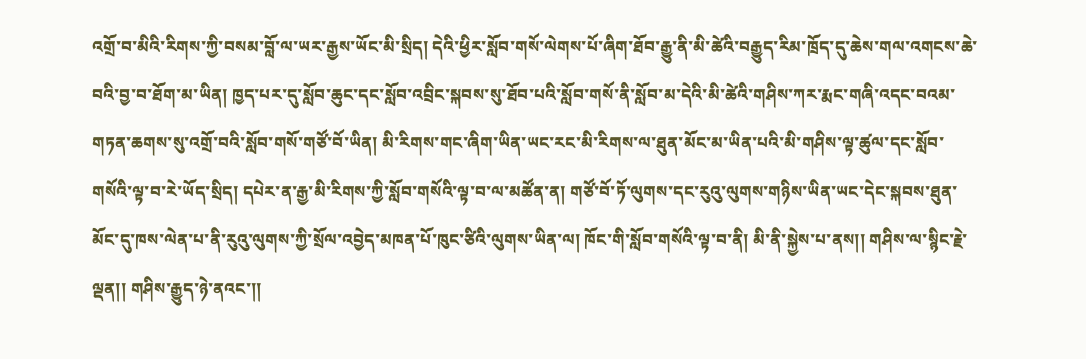འགྲོ་བ་མིའི་རིགས་ཀྱི་བསམ་བློ་ལ་ཡར་རྒྱས་ཡོང་མི་སྲིད། དེའི་ཕྱིར་སློབ་གསོ་ལེགས་པོ་ཞིག་ཐོབ་རྒྱུ་ནི་མི་ཚེའི་བརྒྱུད་རིམ་ཁྲོད་དུ་ཆེས་གལ་འགངས་ཆེ་བའི་བྱ་བ་ཐོག་མ་ཡིན། ཁྱད་པར་དུ་སློབ་ཆུང་དང་སློབ་འབྲིང་སྐབས་སུ་ཐོབ་པའི་སློབ་གསོ་ནི་སློབ་མ་དེའི་མི་ཚེའི་གཤིས་ཀར་རྨང་གཞི་འདང་བའམ་གཏན་ཆགས་སུ་འགྲོ་བའི་སློབ་གསོ་གཙོ་བོ་ཡིན། མི་རིགས་གང་ཞིག་ཡིན་ཡང་རང་མི་རིགས་ལ་ཐུན་མོང་མ་ཡིན་པའི་མི་གཤིས་ལྟ་ཚུལ་དང་སློབ་གསོའི་ལྟ་བ་རེ་ཡོད་སྲིད། དཔེར་ན་རྒྱ་མི་རིགས་ཀྱི་སློབ་གསོའི་ལྟ་བ་ལ་མཚོན་ན། གཙོ་བོ་ཏོ་ལུགས་དང་རུའུ་ལུགས་གཉིས་ཡིན་ཡང་དེང་སྐབས་ཐུན་མོང་དུ་ཁས་ལེན་པ་ནི་རུའུ་ལུགས་ཀྱི་སྲོལ་འབྱེད་མཁན་པོ་ཁུང་ཙིའི་ལུགས་ཡིན་ལ། ཁོང་གི་སློབ་གསོའི་ལྟ་བ་ནི། མི་ནི་སྐྱེས་པ་ནས།། གཤིས་ལ་སྙིང་རྗེ་ལྡན།། གཤིས་རྒྱུད་ཉེ་ནའང་།།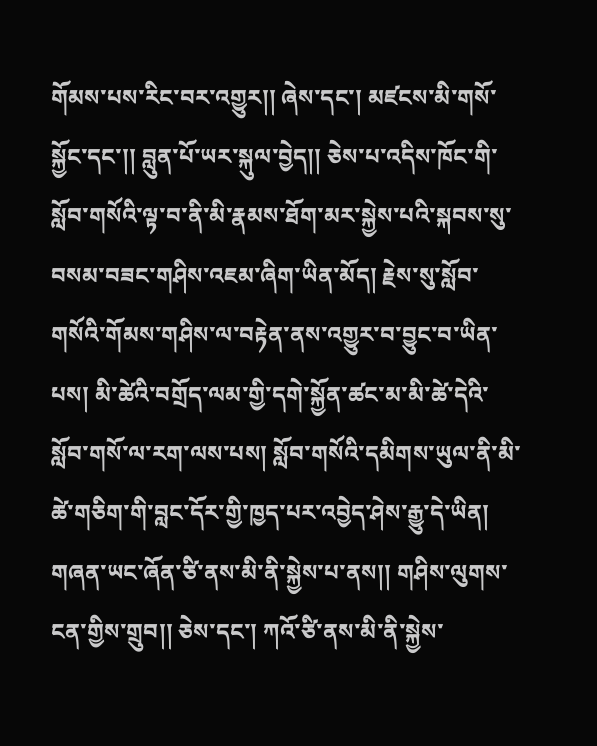གོམས་པས་རིང་བར་འགྱུར།། ཞེས་དང་། མཛངས་མི་གསོ་སྐྱོང་དང་།། བླུན་པོ་ཡར་སྐུལ་བྱེད།། ཅེས་པ་འདིས་ཁོང་གི་སློབ་གསོའི་ལྟ་བ་ནི་མི་རྣམས་ཐོག་མར་སྐྱེས་པའི་སྐབས་སུ་བསམ་བཟང་གཤིས་འཇམ་ཞིག་ཡིན་མོད། རྗེས་སུ་སློབ་གསོའི་གོམས་གཤིས་ལ་བརྟེན་ནས་འགྱུར་བ་བྱུང་བ་ཡིན་པས། མི་ཚེའི་བགྲོད་ལམ་གྱི་དགེ་སྐྱོན་ཚང་མ་མི་ཚེ་དེའི་སློབ་གསོ་ལ་རག་ལས་པས། སློབ་གསོའི་དམིགས་ཡུལ་ནི་མི་ཚེ་གཅིག་གི་བླང་དོར་གྱི་ཁྱད་པར་འབྱེད་ཤེས་རྒྱུ་དེ་ཡིན། གཞན་ཡང་ཞོན་ཙི་ནས་མི་ནི་སྐྱེས་པ་ནས།། གཤིས་ལུགས་ངན་གྱིས་གྲུབ།། ཅེས་དང་། ཀའོ་ཙི་ནས་མི་ནི་སྐྱེས་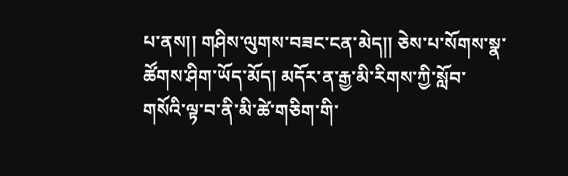པ་ནས།། གཤིས་ལུགས་བཟང་ངན་མེད།། ཅེས་པ་སོགས་སྣ་ཚོགས་ཤིག་ཡོད་མོད། མདོར་ན་རྒྱ་མི་རིགས་ཀྱི་སློབ་གསོའི་ལྟ་བ་ནི་མི་ཚེ་གཅིག་གི་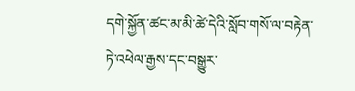དགེ་སྐྱོན་ཚང་མ་མི་ཚེ་དེའི་སློབ་གསོ་ལ་བརྟེན་ཏེ་འཕེལ་རྒྱས་དང་བསྒྱུར་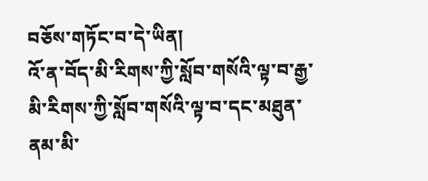བཅོས་གཏོང་བ་དེ་ཡིན།
འོ་ན་བོད་མི་རིགས་ཀྱི་སློབ་གསོའི་ལྟ་བ་རྒྱ་མི་རིགས་ཀྱི་སློབ་གསོའི་ལྟ་བ་དང་མཐུན་ནམ་མི་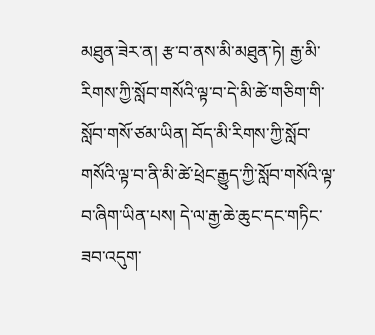མཐུན་ཟེར་ན། རྩ་བ་ནས་མི་མཐུན་ཏེ། རྒྱ་མི་རིགས་ཀྱི་སློབ་གསོའི་ལྟ་བ་དེ་མི་ཚེ་གཅིག་གི་སློབ་གསོ་ཙམ་ཡིན། བོད་མི་རིགས་ཀྱི་སློབ་གསོའི་ལྟ་བ་ནི་མི་ཚེ་ཕྲེང་རྒྱུད་ཀྱི་སློབ་གསོའི་ལྟ་བ་ཞིག་ཡིན་པས། དེ་ལ་རྒྱ་ཆེ་ཆུང་དང་གཏིང་ཟབ་འདུག་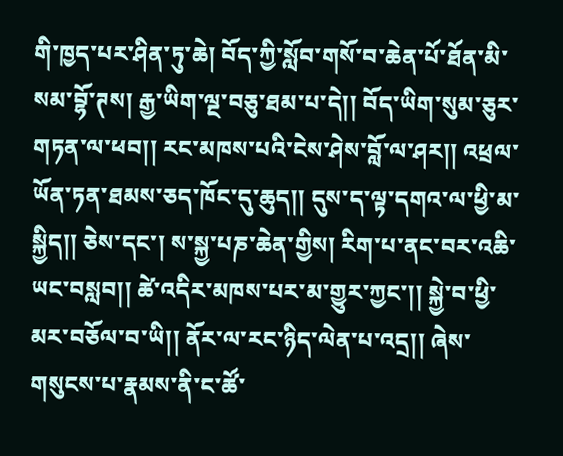གི་ཁྱད་པར་ཤིན་ཏུ་ཆེ། བོད་ཀྱི་སློབ་གསོ་བ་ཆེན་པོ་ཐོན་མི་སམ་བྷོ་ཊས། རྒྱ་ཡིག་ལྔ་བཅུ་ཐམ་པ་དེ།། བོད་ཡིག་སུམ་ཅུར་གཏན་ལ་ཕབ།། རང་མཁས་པའི་ངེས་ཤེས་བློ་ལ་ཤར།། འཕྲལ་ཡོན་ཏན་ཐམས་ཅད་ཁོང་དུ་ཆུད།། དུས་ད་ལྟ་དགའ་ལ་ཕྱི་མ་སྐྱིད།། ཅེས་དང་། ས་སྐྱ་པཎ་ཆེན་གྱིས། རིག་པ་ནང་བར་འཆི་ཡང་བསླབ།། ཚེ་འདིར་མཁས་པར་མ་གྱུར་ཀྱང་།། སྐྱེ་བ་ཕྱི་མར་བཅོལ་བ་ཡི།། ནོར་ལ་རང་ཉིད་ལེན་པ་འདྲ།། ཞེས་གསུངས་པ་རྣམས་ནི་ང་ཚོ་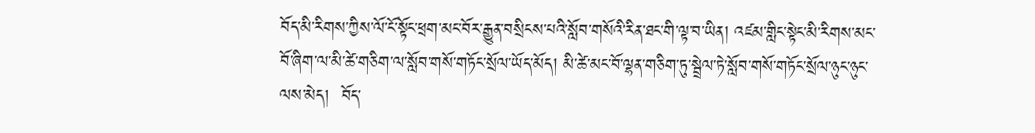བོད་མི་རིགས་ཀྱིས་ལོ་ངོ་སྟོང་ཕྲག་མང་བོར་རྒྱུན་བསྲིངས་པའི་སློབ་གསོའི་རིན་ཐང་གི་ལྟ་བ་ཡིན། འཛམ་གླིང་སྟེང་མི་རིགས་མང་བོ་ཞིག་ལ་མི་ཚེ་གཅིག་ལ་སློབ་གསོ་གཏོང་སྲོལ་ཡོད་མོད། མི་ཚེ་མང་བོ་ལྷན་གཅིག་ཏུ་སྦྲེལ་ཏེ་སློབ་གསོ་གཏོང་སྲོལ་ཉུང་ཉུང་ལས་མེད།  བོད་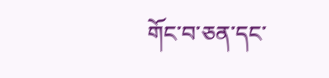གོང་བ་ཅན་དང་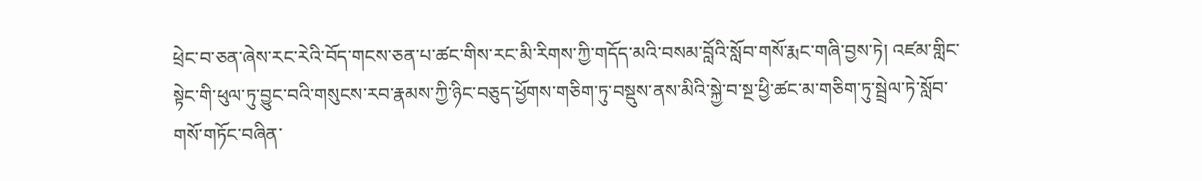ཕྲེང་བ་ཅན་ཞེས་རང་རེའི་བོད་གངས་ཅན་པ་ཚང་གིས་རང་མི་རིགས་ཀྱི་གདོད་མའི་བསམ་བློའི་སློབ་གསོ་རྨང་གཞི་བྱས་ཏེ། འཛམ་གླིང་སྟེང་གི་ཕུལ་ཏུ་བྱུང་བའི་གསུངས་རབ་རྣམས་ཀྱི་ཉིང་བཅུད་ཕྱོགས་གཅིག་ཏུ་བསྡུས་ནས་མིའི་སྐྱེ་བ་སྔ་ཕྱི་ཚང་མ་གཅིག་ཏུ་སྦྲེལ་ཏེ་སློབ་གསོ་གཏོང་བཞིན་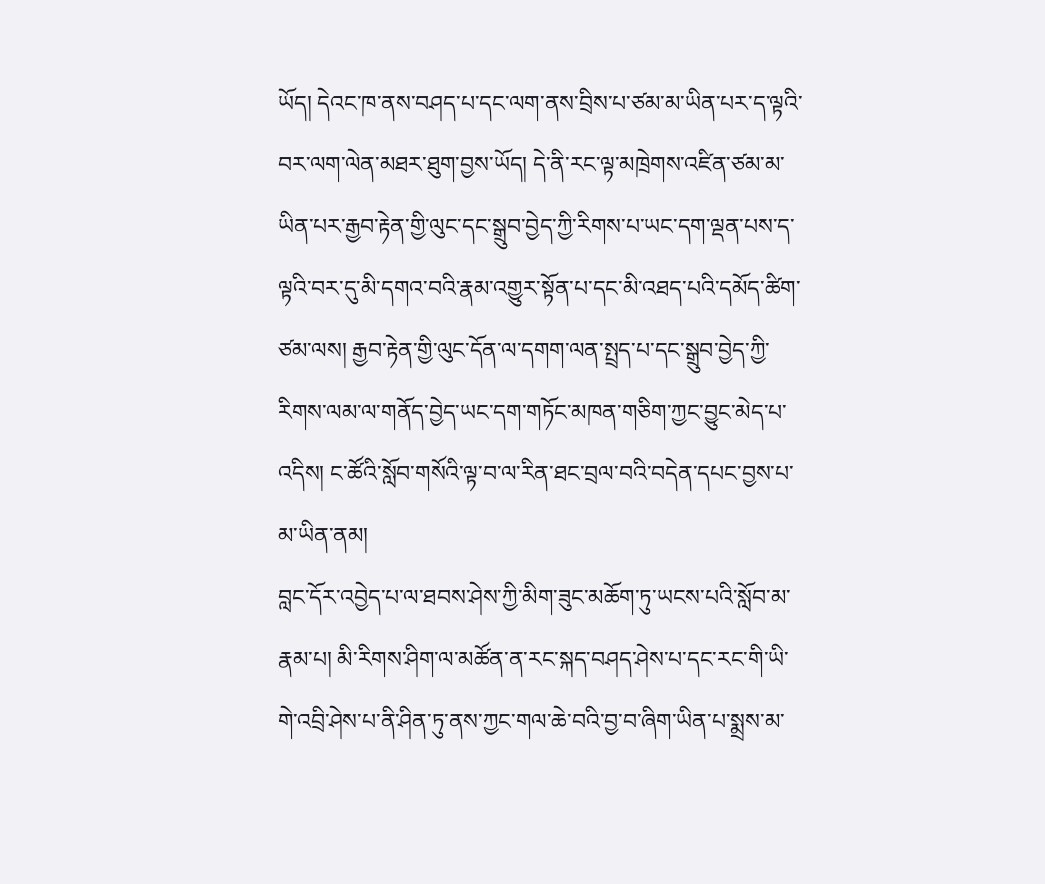ཡོད། དེའང་ཁ་ནས་བཤད་པ་དང་ལག་ནས་བྲིས་པ་ཙམ་མ་ཡིན་པར་ད་ལྟའི་བར་ལག་ལེན་མཐར་ཐུག་བྱས་ཡོད། དེ་ནི་རང་ལྟ་མཁྲེགས་འཛིན་ཙམ་མ་ཡིན་པར་རྒྱབ་རྟེན་གྱི་ལུང་དང་སྒྲུབ་བྱེད་ཀྱི་རིགས་པ་ཡང་དག་ལྡན་པས་ད་ལྟའི་བར་དུ་མི་དགའ་བའི་རྣམ་འགྱུར་སྟོན་པ་དང་མི་འཐད་པའི་དམོད་ཚིག་ཙམ་ལས། རྒྱབ་རྟེན་གྱི་ལུང་དོན་ལ་དགག་ལན་སྤྲད་པ་དང་སྒྲུབ་བྱེད་ཀྱི་རིགས་ལམ་ལ་གནོད་བྱེད་ཡང་དག་གཏོང་མཁན་གཅིག་ཀྱང་བྱུང་མེད་པ་འདིས། ང་ཚོའི་སློབ་གསོའི་ལྟ་བ་ལ་རིན་ཐང་བྲལ་བའི་བདེན་དཔང་བྱས་པ་མ་ཡིན་ནམ།
བླང་དོར་འབྱེད་པ་ལ་ཐབས་ཤེས་ཀྱི་མིག་ཟུང་མཆོག་ཏུ་ཡངས་པའི་སློབ་མ་རྣམ་པ། མི་རིགས་ཤིག་ལ་མཚོན་ན་རང་སྐད་བཤད་ཤེས་པ་དང་རང་གི་ཡི་གེ་འབྲི་ཤེས་པ་ནི་ཤིན་ཏུ་ནས་ཀྱང་གལ་ཆེ་བའི་བྱ་བ་ཞིག་ཡིན་པ་སྨྲས་མ་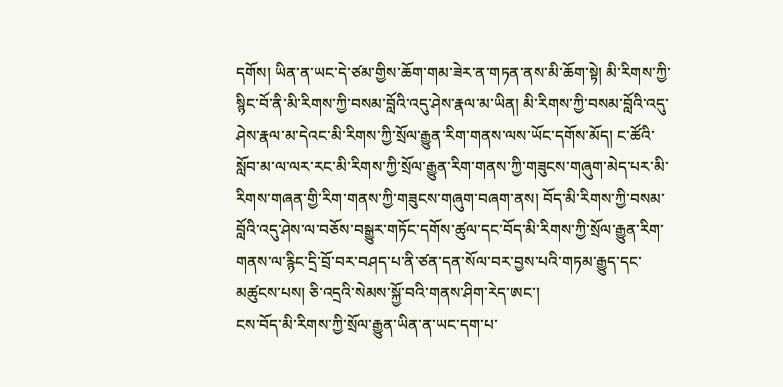དགོས། ཡིན་ན་ཡང་དེ་ཙམ་གྱིས་ཆོག་གམ་ཟེར་ན་གཏན་ནས་མི་ཆོག་སྟེ། མི་རིགས་ཀྱི་སྙིང་བོ་ནི་མི་རིགས་ཀྱི་བསམ་བློའི་འདུ་ཤེས་རྣལ་མ་ཡིན། མི་རིགས་ཀྱི་བསམ་བློའི་འདུ་ཤེས་རྣལ་མ་དེའང་མི་རིགས་ཀྱི་སྲོལ་རྒྱུན་རིག་གནས་ལས་ཡོང་དགོས་མོད། ང་ཚོའི་སློབ་མ་ལ་ལར་རང་མི་རིགས་ཀྱི་སྲོལ་རྒྱུན་རིག་གནས་ཀྱི་གཟུངས་གཞུག་མེད་པར་མི་རིགས་གཞན་གྱི་རིག་གནས་ཀྱི་གཟུངས་གཞུག་བཞག་ནས། བོད་མི་རིགས་ཀྱི་བསམ་བློའི་འདུ་ཤེས་ལ་བཅོས་བསྒྱུར་གཏོང་དགོས་ཚུལ་དང་བོད་མི་རིགས་ཀྱི་སྲོལ་རྒྱུན་རིག་གནས་ལ་རྙིང་དྲི་བྲོ་བར་བཤད་པ་ནི་ཙན་དན་སོལ་བར་བྱས་པའི་གཏམ་རྒྱུད་དང་མཚུངས་པས། ཅི་འདྲའི་སེམས་སྐྱོ་བའི་གནས་ཤིག་རེད་ཨང་།
ངས་བོད་མི་རིགས་ཀྱི་སྲོལ་རྒྱུན་ཡིན་ན་ཡང་དག་པ་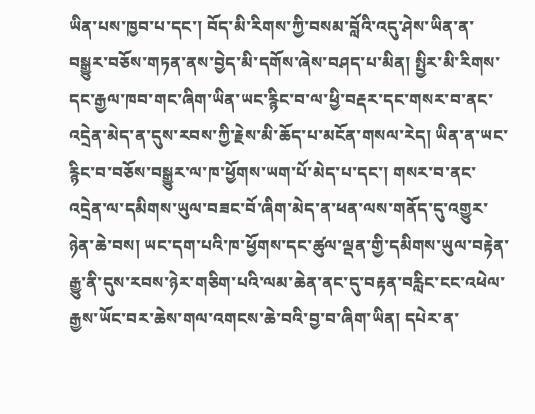ཡིན་པས་ཁྱབ་པ་དང་། བོད་མི་རིགས་ཀྱི་བསམ་བློའི་འདུ་ཤེས་ཡིན་ན་བསྒྱུར་བཅོས་གཏན་ནས་བྱེད་མི་དགོས་ཞེས་བཤད་པ་མིན། སྤྱིར་མི་རིགས་དང་རྒྱལ་ཁབ་གང་ཞིག་ཡིན་ཡང་རྙིང་བ་ལ་ཕྱི་བརྡར་དང་གསར་བ་ནང་འདྲེན་མེད་ན་དུས་རབས་ཀྱི་རྗེས་མི་ཆོད་པ་མངོན་གསལ་རེད། ཡིན་ན་ཡང་རྙིང་བ་བཅོས་བསྒྱུར་ལ་ཁ་ཕྱོགས་ཡག་པོ་མེད་པ་དང་། གསར་བ་ནང་འདྲེན་ལ་དམིགས་ཡུལ་བཟང་བོ་ཞིག་མེད་ན་ཕན་ལས་གནོད་དུ་འགྱུར་ཉེན་ཆེ་བས། ཡང་དག་པའི་ཁ་ཕྱོགས་དང་ཚུལ་ལྡན་གྱི་དམིགས་ཡུལ་བརྟེན་རྒྱུ་ནི་དུས་རབས་ཉེར་གཅིག་པའི་ལམ་ཆེན་ནང་དུ་བརྟན་བརླིང་ངང་འཕེལ་རྒྱས་ཡོང་བར་ཆེས་གལ་འགངས་ཆེ་བའི་བྱ་བ་ཞིག་ཡིན། དཔེར་ན་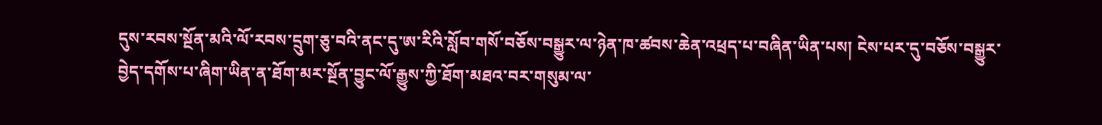དུས་རབས་སྔོན་མའི་ལོ་རབས་དྲུག་ཅུ་བའི་ནང་དུ་ཨ་རིའི་སློབ་གསོ་བཅོས་བསྒྱུར་ལ་ཉེན་ཁ་ཚབས་ཆེན་འཕྲད་པ་བཞིན་ཡིན་པས། ངེས་པར་དུ་བཅོས་བསྒྱུར་བྱེད་དགོས་པ་ཞིག་ཡིན་ན་ཐོག་མར་སྔོན་བྱུང་ལོ་རྒྱུས་ཀྱི་ཐོག་མཐའ་བར་གསུམ་ལ་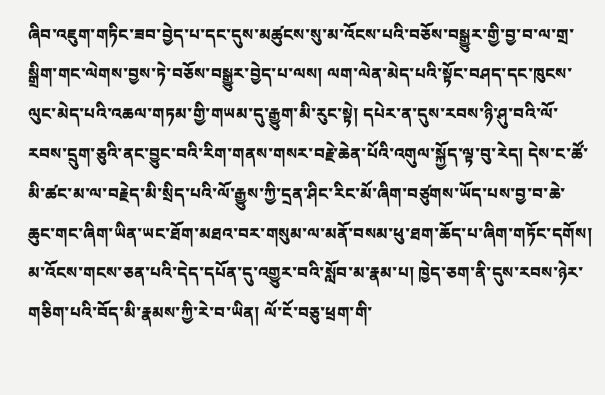ཞིབ་འཇུག་གཏིང་ཟབ་བྱེད་པ་དང་དུས་མཚུངས་སུ་མ་འོངས་པའི་བཅོས་བསྒྱུར་གྱི་བྱ་བ་ལ་གྲ་སྒྲིག་གང་ལེགས་བྱས་ཏེ་བཅོས་བསྒྱུར་བྱེད་པ་ལས། ལག་ལེན་མེད་པའི་སྟོང་བཤད་དང་ཁུངས་ལུང་མེད་པའི་འཆལ་གཏམ་གྱི་གཡམ་དུ་རྒྱུག་མི་རུང་སྟེ། དཔེར་ན་དུས་རབས་ཉི་ཤུ་བའི་ལོ་རབས་དྲུག་ཅུའི་ནང་བྱུང་བའི་རིག་གནས་གསར་བརྗེ་ཆེན་པོའི་འགུལ་སྐྱོད་ལྟ་བུ་རེད། དེས་ང་ཚོ་མི་ཚང་མ་ལ་བརྗེད་མི་སྲིད་པའི་ལོ་རྒྱུས་ཀྱི་དྲན་ཤིང་རིང་མོ་ཞིག་བཙུགས་ཡོད་པས་བྱ་བ་ཆེ་ཆུང་གང་ཞིག་ཡིན་ཡང་ཐོག་མཐའ་བར་གསུམ་ལ་མནོ་བསམ་ཕུ་ཐག་ཆོད་པ་ཞིག་གཏོང་དགོས།
མ་འོངས་གངས་ཅན་པའི་དེད་དཔོན་དུ་འགྱུར་བའི་སློབ་མ་རྣམ་པ། ཁྱེད་ཅག་ནི་དུས་རབས་ཉེར་གཅིག་པའི་བོད་མི་རྣམས་ཀྱི་རེ་བ་ཡིན། ལོ་ངོ་བཅུ་ཕྲག་གི་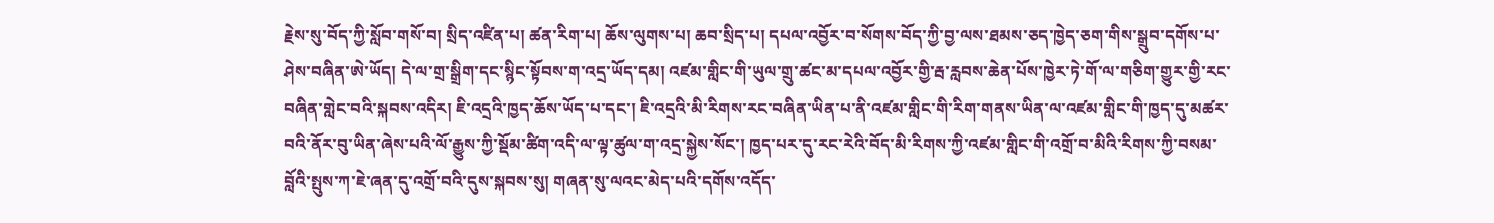རྗེས་སུ་བོད་ཀྱི་སློབ་གསོ་བ། སྲིད་འཛིན་པ། ཚན་རིག་པ། ཆོས་ལུགས་པ། ཆབ་སྲིད་པ། དཔལ་འབྱོར་བ་སོགས་བོད་ཀྱི་བྱ་ལས་ཐམས་ཅད་ཁྱེད་ཅག་གིས་སྒྲུབ་དགོས་པ་ཤེས་བཞིན་ཨེ་ཡོད། དེ་ལ་གྲ་སྒྲིག་དང་སྙིང་སྟོབས་ག་འདྲ་ཡོད་དམ། འཛམ་གླིང་གི་ཡུལ་གྲུ་ཚང་མ་དཔལ་འབྱོར་གྱི་རྦ་རླབས་ཆེན་པོས་ཁྱེར་ཏེ་གོ་ལ་གཅིག་གྱུར་གྱི་རང་བཞིན་གླེང་བའི་སྐབས་འདིར། ཇི་འདྲའི་ཁྱད་ཆོས་ཡོད་པ་དང་། ཇི་འདྲའི་མི་རིགས་རང་བཞིན་ཡིན་པ་ནི་འཛམ་གླིང་གི་རིག་གནས་ཡིན་ལ་འཛམ་གླིང་གི་ཁྱད་དུ་མཚར་བའི་ནོར་བུ་ཡིན་ཞེས་པའི་ལོ་རྒྱུས་ཀྱི་སྡོམ་ཚིག་འདི་ལ་ལྟ་ཚུལ་ག་འདྲ་སྐྱེས་སོང་། ཁྱད་པར་དུ་རང་རེའི་བོད་མི་རིགས་ཀྱི་འཛམ་གླིང་གི་འགྲོ་བ་མིའི་རིགས་ཀྱི་བསམ་བློའི་སྤུས་ཀ་ཇེ་ཞན་དུ་འགྲོ་བའི་དུས་སྐབས་སུ། གཞན་སུ་ལའང་མེད་པའི་དགོས་འདོད་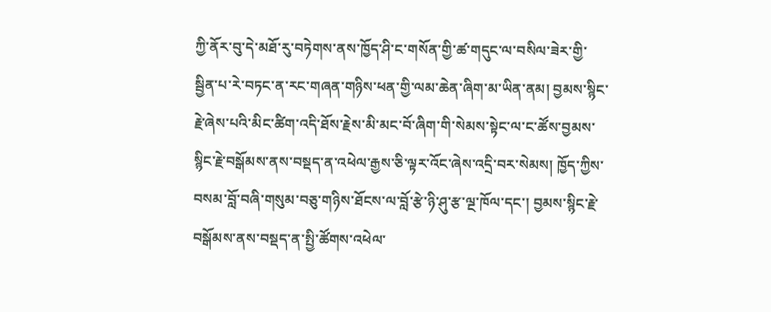ཀྱི་ནོར་བུ་དེ་མཐོ་རུ་བཏེགས་ནས་ཁྱོད་ཤི་ང་གསོན་གྱི་ཚ་གདུང་ལ་བསིལ་ཟེར་གྱི་སྦྱིན་པ་རེ་བཏང་ན་རང་གཞན་གཉིས་ཕན་གྱི་ལམ་ཆེན་ཞིག་མ་ཡིན་ནམ། བྱམས་སྙིང་རྗེ་ཞེས་པའི་མིང་ཚིག་འདི་ཐོས་རྗེས་མི་མང་བོ་ཞིག་གི་སེམས་སྟེང་ལ་ང་ཚོས་བྱམས་སྙིང་རྗེ་བསྒོམས་ནས་བསྡད་ན་འཕེལ་རྒྱས་ཅི་ལྟར་འོང་ཞེས་འདྲི་བར་སེམས། ཁྱོད་ཀྱིས་བསམ་བློ་བཞི་གསུམ་བཅུ་གཉིས་ཐོངས་ལ་བློ་རྩེ་ཉི་ཤུ་རྩ་ལྔ་ཁོལ་དང་། བྱམས་སྙིང་རྗེ་བསྒོམས་ནས་བསྡད་ན་སྤྱི་ཚོགས་འཕེལ་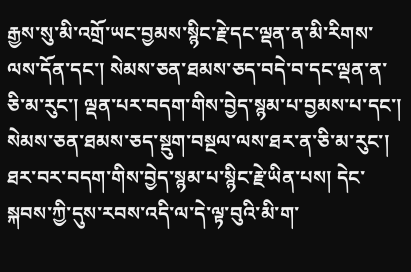རྒྱས་སུ་མི་འགྲོ་ཡང་བྱམས་སྙིང་རྗེ་དང་ལྡན་ན་མི་རིགས་ལས་དོན་དང་། སེམས་ཅན་ཐམས་ཅད་བདེ་བ་དང་ལྡན་ན་ཅི་མ་རུང་། ལྡན་པར་བདག་གིས་བྱེད་སྙམ་པ་བྱམས་པ་དང་། སེམས་ཅན་ཐམས་ཅད་སྡུག་བསྔལ་ལས་ཐར་ན་ཅི་མ་རུང་། ཐར་བར་བདག་གིས་བྱེད་སྙམ་པ་སྙིང་རྗེ་ཡིན་པས། དེང་སྐབས་ཀྱི་དུས་རབས་འདི་ལ་དེ་ལྟ་བུའི་མི་ག་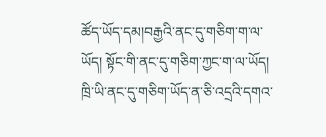ཚོད་ཡོད་དམ།བརྒྱའི་ནང་དུ་གཅིག་ག་ལ་ཡོད། སྟོང་གི་ནང་དུ་གཅིག་ཀྱང་ག་ལ་ཡོད། ཁྲི་ཡི་ནང་དུ་གཅིག་ཡོད་ན་ཅི་འདྲའི་དགའ་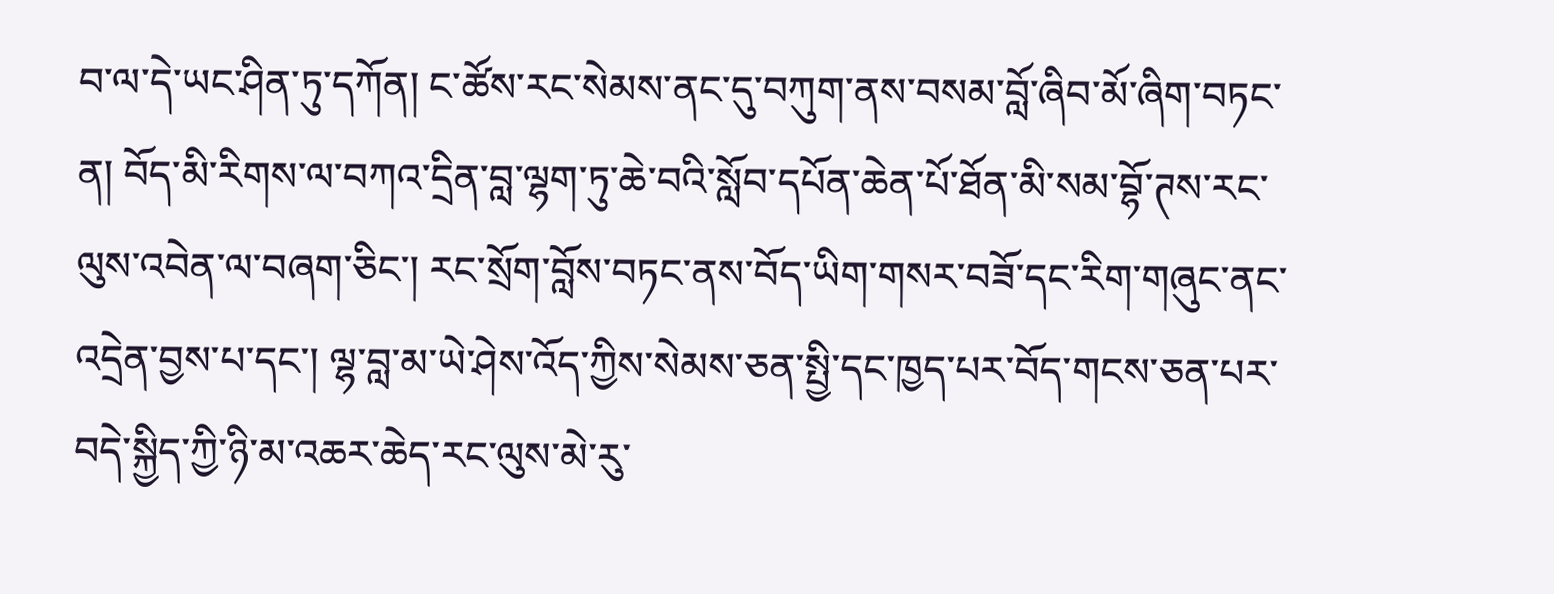བ་ལ་དེ་ཡང་ཤིན་ཏུ་དཀོན། ང་ཚོས་རང་སེམས་ནང་དུ་བཀུག་ནས་བསམ་བློ་ཞིབ་མོ་ཞིག་བཏང་ན། བོད་མི་རིགས་ལ་བཀའ་དྲིན་བླ་ལྷག་ཏུ་ཆེ་བའི་སློབ་དཔོན་ཆེན་པོ་ཐོན་མི་སམ་བྷོ་ཊས་རང་ལུས་འབེན་ལ་བཞག་ཅིང་། རང་སྲོག་བློས་བཏང་ནས་བོད་ཡིག་གསར་བཟོ་དང་རིག་གཞུང་ནང་འདྲེན་བྱས་པ་དང་། ལྷ་བླ་མ་ཡེ་ཤེས་འོད་ཀྱིས་སེམས་ཅན་སྤྱི་དང་ཁྱད་པར་བོད་གངས་ཅན་པར་བདེ་སྐྱིད་ཀྱི་ཉི་མ་འཆར་ཆེད་རང་ལུས་མེ་རུ་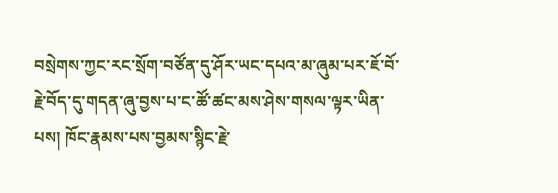བསྲེགས་ཀྱང་རང་སྲོག་བཙོན་དུ་ཤོར་ཡང་དཔའ་མ་ཞུམ་པར་ཇོ་བོ་རྗེ་བོད་དུ་གདན་ཞུ་བྱས་པ་ང་ཚོ་ཚང་མས་ཤེས་གསལ་ལྟར་ཡིན་པས། ཁོང་རྣམས་པས་བྱམས་སྙིང་རྗེ་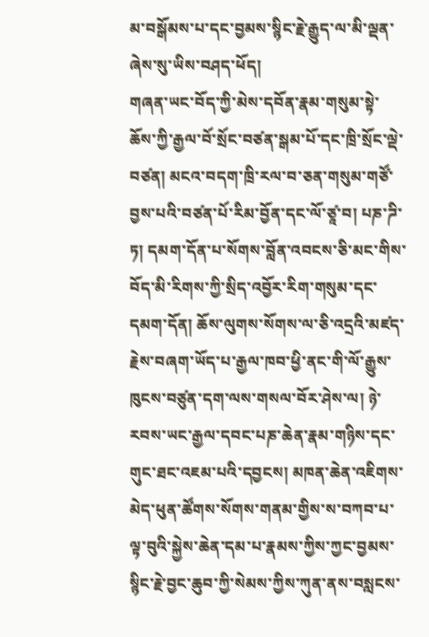མ་བསྒོམས་པ་དང་བྱམས་སྙིང་རྗེ་རྒྱུད་ལ་མི་ལྡན་ཞེས་སུ་ཡིས་བཤད་ཕོད།
གཞན་ཡང་བོད་ཀྱི་མེས་དབོན་རྣམ་གསུམ་སྟེ་ཆོས་ཀྱི་རྒྱལ་བོ་སྲོང་བཙན་སྒམ་པོ་དང་ཁྲི་སྲོང་ལྡེ་བཙན། མངའ་བདག་ཁྲི་རལ་བ་ཅན་གསུམ་གཙོ་བྱས་པའི་བཙན་པོ་རིམ་བྱོན་དང་ལོ་ཙཱ་བ། པཎ་ཌི་ཏ། དམག་དོན་པ་སོགས་བློན་འབངས་ཅི་མང་གིས་བོད་མི་རིགས་ཀྱི་སྲིད་འབྱོར་རིག་གསུམ་དང་དམག་དོན། ཆོས་ལུགས་སོགས་ལ་ཅི་འདྲའི་མཛད་རྗེས་བཞག་ཡོད་པ་རྒྱལ་ཁབ་ཕྱི་ནང་གི་ལོ་རྒྱུས་ཁུངས་བཙུན་དག་ལས་གསལ་བོར་ཤེས་ལ། ཉེ་རབས་ཡང་རྒྱལ་དབང་པཎ་ཆེན་རྣམ་གཉིས་དང་གུང་ཐང་འཇམ་པའི་དབྱངས། མཁན་ཆེན་འཇིགས་མེད་ཕུན་ཚོགས་སོགས་གནམ་གྱིས་ས་བཀབ་པ་ལྟ་བུའི་སྐྱེས་ཆེན་དམ་པ་རྣམས་ཀྱིས་ཀྱང་བྱམས་སྙིང་རྗེ་བྱང་ཆུབ་ཀྱི་སེམས་ཀྱིས་ཀུན་ནས་བསླངས་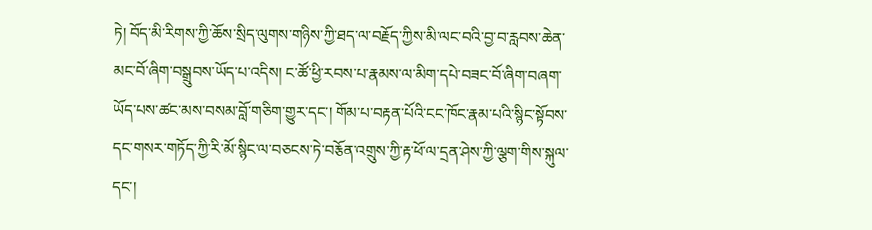ཏེ། བོད་མི་རིགས་ཀྱི་ཆོས་སྲིད་ལུགས་གཉིས་ཀྱི་ཐད་ལ་བརྗོད་ཀྱིས་མི་ལང་བའི་བྱ་བ་རླབས་ཆེན་མང་བོ་ཞིག་བསྒྲུབས་ཡོད་པ་འདིས། ང་ཚོ་ཕྱི་རབས་པ་རྣམས་ལ་མིག་དཔེ་བཟང་བོ་ཞིག་བཞག་ཡོད་པས་ཚང་མས་བསམ་བློ་གཅིག་གྱུར་དང་། གོམ་པ་བརྟན་པོའི་ངང་ཁོང་རྣམ་པའི་སྙིང་སྟོབས་དང་གསར་གཏོད་ཀྱི་རི་མོ་སྙིང་ལ་བཅངས་ཏེ་བརྕོན་འགྲུས་ཀྱི་རྟ་ཕོ་ལ་དྲན་ཤེས་ཀྱི་ལྕག་གིས་སྐུལ་དང་།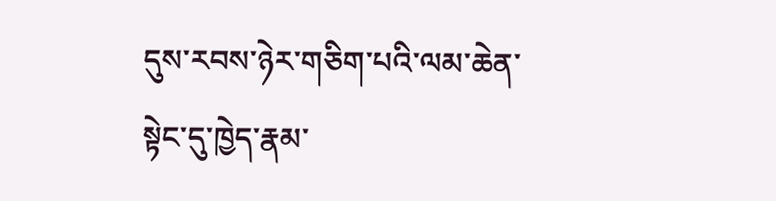དུས་རབས་ཉེར་གཅིག་པའི་ལམ་ཆེན་སྟེང་དུ་ཁྱེད་རྣམ་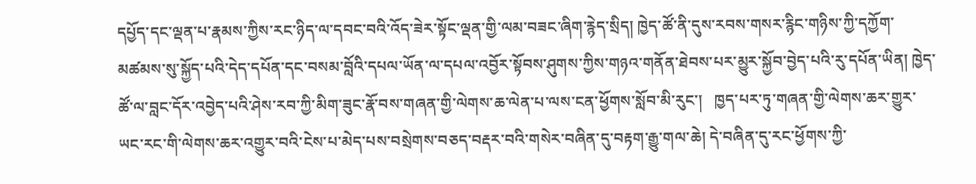དཔྱོད་དང་ལྡན་པ་རྣམས་ཀྱིས་རང་ཉིད་ལ་དབང་བའི་འོད་ཟེར་སྟོང་ལྡན་གྱི་ལམ་བཟང་ཞིག་རྙེད་སྲིད། ཁྱེད་ཚོ་ནི་དུས་རབས་གསར་རྙིང་གཉིས་ཀྱི་དཀྱོག་མཚམས་སུ་སྐྱོད་པའི་དེད་དཔོན་དང་བསམ་བློའི་དཔལ་ཡོན་ལ་དཔལ་འབྱོར་སྟོབས་ཤུགས་ཀྱིས་གཉའ་གནོན་ཐེབས་པར་མྱུར་སྐྱོབ་བྱེད་པའི་རུ་དཔོན་ཡིན། ཁྱེད་ཚོ་ལ་བླང་དོར་འབྱེད་པའི་ཤེས་རབ་ཀྱི་མིག་ཟུང་རྣོ་བས་གཞན་གྱི་ལེགས་ཆ་ལེན་པ་ལས་ངན་ཕྱོགས་སློབ་མི་རུང་།   ཁྱད་པར་ཏུ་གཞན་གྱི་ལེགས་ཆར་གྱུར་ཡང་རང་གི་ལེགས་ཆར་འགྱུར་བའི་ངེས་པ་མེད་པས་བསྲེགས་བཅད་བརྡར་བའི་གསེར་བཞིན་དུ་བརྟག་རྒྱུ་གལ་ཆེ། དེ་བཞིན་དུ་རང་ཕྱོགས་ཀྱི་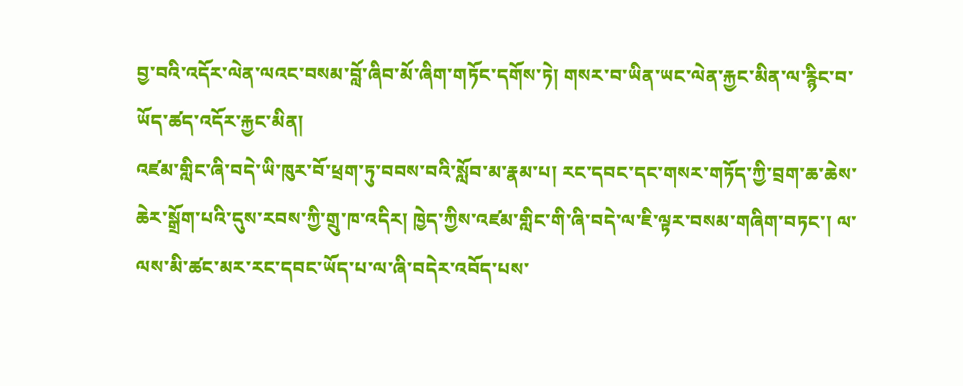བྱ་བའི་འདོར་ལེན་ལའང་བསམ་བློ་ཞིབ་མོ་ཞིག་གཏོང་དགོས་ཏེ། གསར་བ་ཡིན་ཡང་ལེན་རྐྱང་མིན་ལ་རྙིང་བ་ཡོད་ཚད་འདོར་རྐྱང་མིན།
འཛམ་གླིང་ཞི་བདེ་ཡི་ཁུར་བོ་ཕྲག་ཏུ་བབས་བའི་སློབ་མ་རྣམ་པ། རང་དབང་དང་གསར་གཏོད་ཀྱི་བྲག་ཆ་ཆེས་ཆེར་སྒྲོག་པའི་དུས་རབས་ཀྱི་གྲུ་ཁ་འདིར། ཁྱེད་ཀྱིས་འཛམ་གླིང་གི་ཞི་བདེ་ལ་ཇི་ལྟར་བསམ་གཞིག་བཏང་། ལ་ལས་མི་ཚང་མར་རང་དབང་ཡོད་པ་ལ་ཞི་བདེར་འབོད་པས་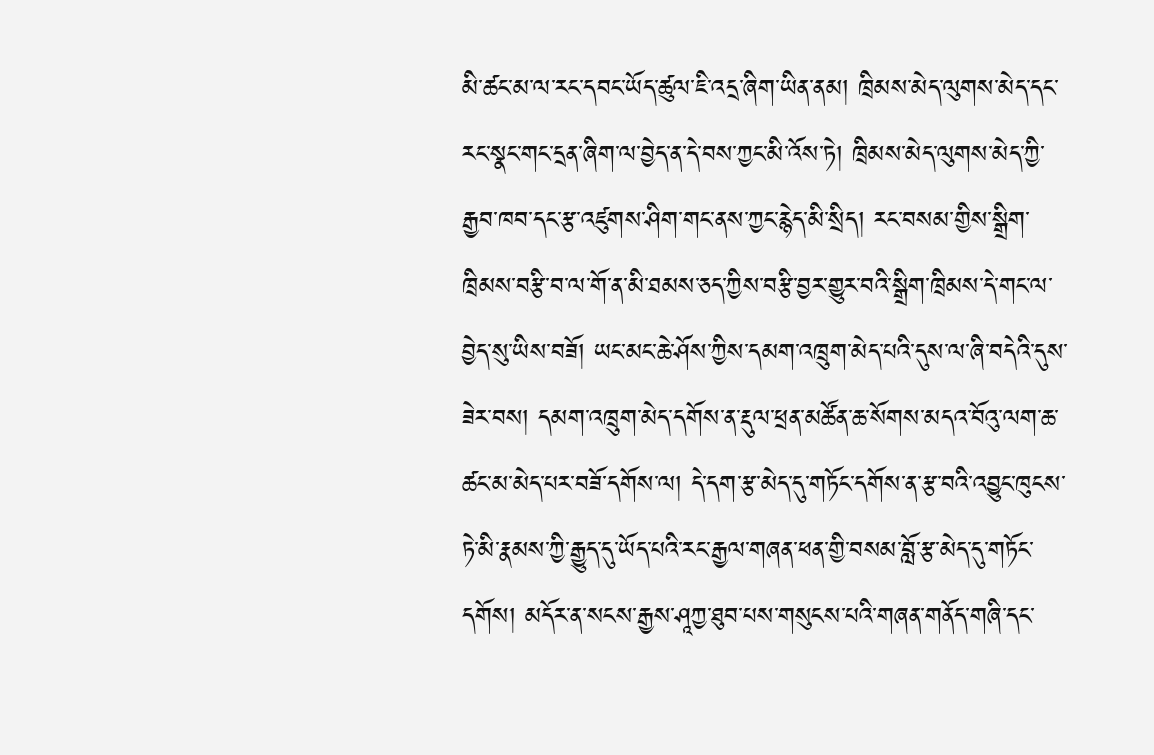མི་ཚང་མ་ལ་རང་དབང་ཡོད་ཚུལ་ཇི་འདྲ་ཞིག་ཡིན་ནམ། ཁྲིམས་མེད་ལུགས་མེད་དང་རང་སྣང་གང་དྲན་ཞིག་ལ་བྱེད་ན་དེ་བས་ཀྱང་མི་འོས་ཏེ། ཁྲིམས་མེད་ལུགས་མེད་ཀྱི་རྒྱབ་ཁབ་དང་རྩ་འཛུགས་ཤིག་གང་ནས་ཀྱང་རྙེད་མི་སྲིད། རང་བསམ་གྱིས་སྒྲིག་ཁྲིམས་བརྩི་བ་ལ་གོ་ན་མི་ཐམས་ཅད་ཀྱིས་བརྩི་བྱར་གྱུར་བའི་སྒྲིག་ཁྲིམས་དེ་གང་ལ་བྱེད་སུ་ཡིས་བཟོ། ཡང་མང་ཆེ་ཤོས་ཀྱིས་དམག་འཁྲུག་མེད་པའི་དུས་ལ་ཞི་བདེའི་དུས་ཟེར་བས། དམག་འཁྲུག་མེད་དགོས་ན་རྡུལ་ཕྲན་མཚོན་ཆ་སོགས་མདའ་བོའུ་ལག་ཆ་ཚང་མ་མེད་པར་བཟོ་དགོས་ལ། དེ་དག་རྩ་མེད་དུ་གཏོང་དགོས་ན་རྩ་བའི་འབྱུང་ཁུངས་ཏེ་མི་རྣམས་ཀྱི་རྒྱུད་དུ་ཡོད་པའི་རང་རྒྱལ་གཞན་ཕན་གྱི་བསམ་བློ་རྩ་མེད་དུ་གཏོང་དགོས། མདོར་ན་སངས་རྒྱས་ཤཱཀྱ་ཐུབ་པས་གསུངས་པའི་གཞན་གནོད་གཞི་དང་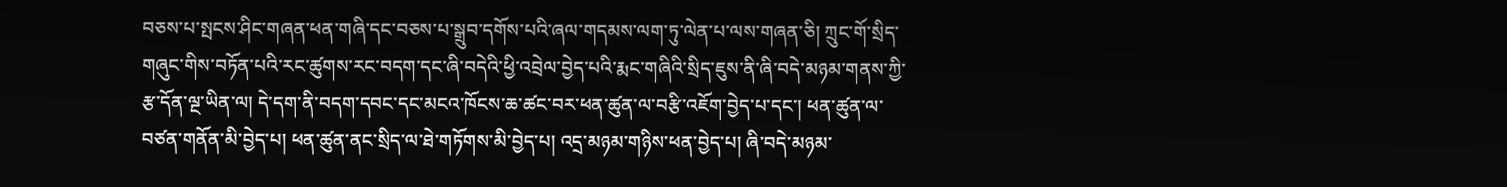བཅས་པ་སྤངས་ཤིང་གཞན་ཕན་གཞི་དང་བཅས་པ་སྒྲུབ་དགོས་པའི་ཞལ་གདམས་ལག་ཏུ་ལེན་པ་ལས་གཞན་ཅི། ཀྲུང་གོ་སྲིད་གཞུང་གིས་བཏོན་པའི་རང་ཚུགས་རང་བདག་དང་ཞི་བདེའི་ཕྱི་འབྲེལ་བྱེད་པའི་རྨང་གཞིའི་སྲིད་ཇུས་ནི་ཞི་བདེ་མཉམ་གནས་ཀྱི་རྩ་དོན་ལྔ་ཡིན་ལ། དེ་དག་ནི་བདག་དབང་དང་མངའ་ཁོངས་ཆ་ཚང་བར་ཕན་ཚུན་ལ་བརྩི་འཇོག་བྱེད་པ་དང་། ཕན་ཚུན་ལ་བཙན་གནོན་མི་བྱེད་པ། ཕན་ཚུན་ནང་སྲིད་ལ་ཐེ་གཏོགས་མི་བྱེད་པ། འདྲ་མཉམ་གཉིས་ཕན་བྱེད་པ། ཞི་བདེ་མཉམ་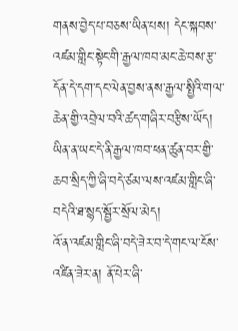གནས་བྱེད་པ་བཅས་ཡིན་པས། དེང་སྐབས་འཛམ་གླིང་སྟེང་གི་རྒྱལ་ཁབ་མང་ཆེ་བས་རྩ་དོན་དེ་དག་དང་ལེན་བྱས་ནས་རྒྱལ་སྤྱིའི་གལ་ཆེན་གྱི་འབྲེལ་བའི་ཚད་གཞིར་བརྩིས་ཡོད། ཡིན་ན་ཡང་དེ་ནི་རྒྱལ་ཁབ་ཕན་ཚུན་བར་གྱི་ཆབ་སྲིད་ཀྱི་ཞི་བདེ་ཙམ་ལས་འཛམ་གླིང་ཞི་བདེའི་ཐ་སྙད་སྦྱོར་སྲོལ་མེད།
འོ་ན་འཛམ་གླིང་ཞི་བདེ་ཟེར་བ་དེ་གང་ལ་ངོས་འཛིན་ཟེར་ན། ནོ་པེར་ཞི་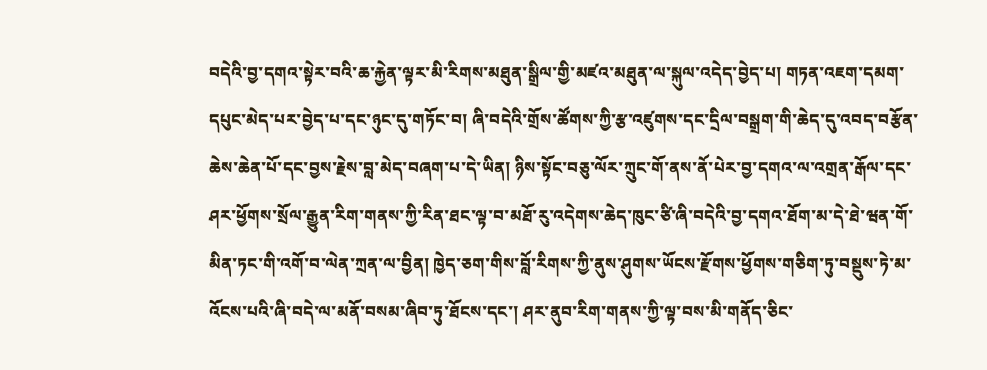བདེའི་བྱ་དགའ་སྟེར་བའི་ཆ་རྐྱེན་ལྟར་མི་རིགས་མཐུན་སྒྲིལ་གྱི་མཛའ་མཐུན་ལ་སྐུལ་འདེད་བྱེད་པ། གཏན་འཇག་དམག་དཔུང་མེད་པར་བྱེད་པ་དང་ཉུང་དུ་གཏོང་བ། ཞི་བདེའི་གྲོས་ཚོགས་ཀྱི་རྩ་འཛུགས་དང་དྲིལ་བསྒྲག་གི་ཆེད་དུ་འབད་བརྩོན་ཆེས་ཆེན་པོ་དང་བྱས་རྗེས་བླ་མེད་བཞག་པ་དེ་ཡིན། ཉིས་སྟོང་བཅུ་ལོར་ཀྲུང་གོ་ནས་ནོ་པེར་བྱ་དགའ་ལ་འགྲན་རྒོལ་དང་ཤར་ཕྱོགས་སྲོལ་རྒྱུན་རིག་གནས་ཀྱི་རིན་ཐང་ལྟ་བ་མཐོ་རུ་འདེགས་ཆེད་ཁུང་ཙི་ཞི་བདེའི་བྱ་དགའ་ཐོག་མ་དེ་ཐེ་ཝན་གོ་མིན་ཏང་གི་འགོ་བ་ལེན་ཀྲན་ལ་བྱིན། ཁྱེད་ཅག་གིས་བློ་རིགས་ཀྱི་ནུས་ཤུགས་ཡོངས་རྫོགས་ཕྱོགས་གཅིག་ཏུ་བསྡུས་ཏེ་མ་འོངས་པའི་ཞི་བདེ་ལ་མནོ་བསམ་ཞིབ་ཏུ་ཐོངས་དང་། ཤར་ནུབ་རིག་གནས་ཀྱི་ལྟ་བས་མི་གནོད་ཅིང་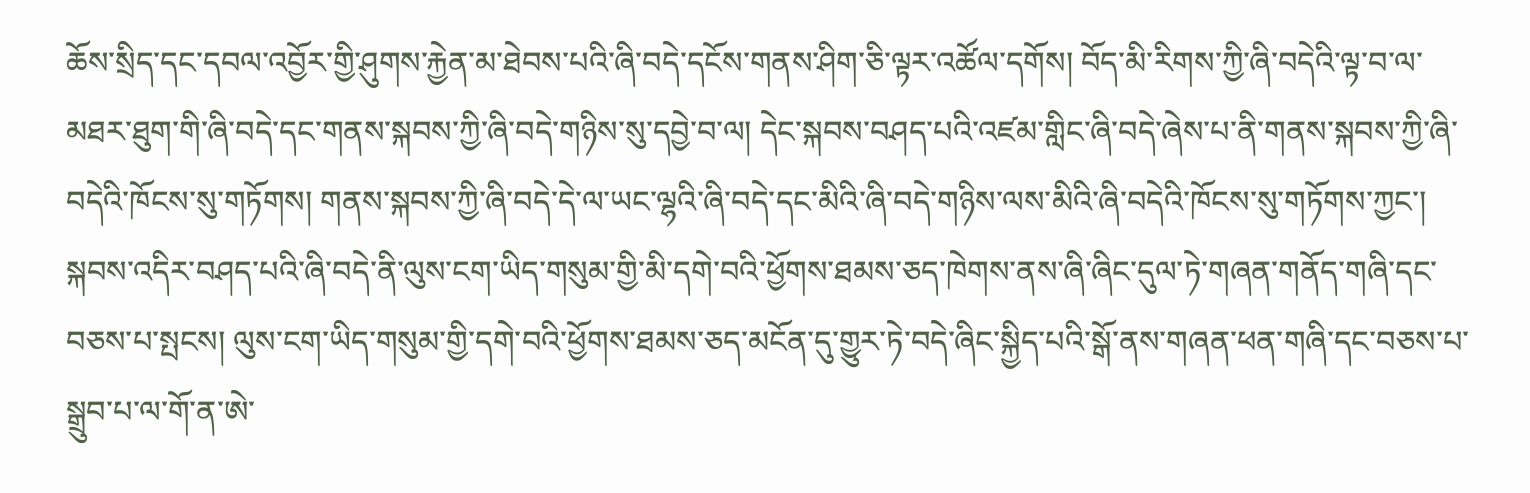ཆོས་སྲིད་དང་དབལ་འབྱོར་གྱི་ཤུགས་རྐྱེན་མ་ཐེབས་པའི་ཞི་བདེ་དངོས་གནས་ཤིག་ཅི་ལྟར་འཚོལ་དགོས། བོད་མི་རིགས་ཀྱི་ཞི་བདེའི་ལྟ་བ་ལ་མཐར་ཐུག་གི་ཞི་བདེ་དང་གནས་སྐབས་ཀྱི་ཞི་བདེ་གཉིས་སུ་དབྱེ་བ་ལ། དེང་སྐབས་བཤད་པའི་འཛམ་གླིང་ཞི་བདེ་ཞེས་པ་ནི་གནས་སྐབས་ཀྱི་ཞི་བདེའི་ཁོངས་སུ་གཏོགས། གནས་སྐབས་ཀྱི་ཞི་བདེ་དེ་ལ་ཡང་ལྷའི་ཞི་བདེ་དང་མིའི་ཞི་བདེ་གཉིས་ལས་མིའི་ཞི་བདེའི་ཁོངས་སུ་གཏོགས་ཀྱང་། སྐབས་འདིར་བཤད་པའི་ཞི་བདེ་ནི་ལུས་ངག་ཡིད་གསུམ་གྱི་མི་དགེ་བའི་ཕྱོགས་ཐམས་ཅད་ཁེགས་ནས་ཞི་ཞིང་དུལ་ཏེ་གཞན་གནོད་གཞི་དང་བཅས་པ་སྤངས། ལུས་ངག་ཡིད་གསུམ་གྱི་དགེ་བའི་ཕྱོགས་ཐམས་ཅད་མངོན་དུ་གྱུར་ཏེ་བདེ་ཞིང་སྐྱིད་པའི་སྒོ་ནས་གཞན་ཕན་གཞི་དང་བཅས་པ་སྒྲུབ་པ་ལ་གོ་ན་ཨེ་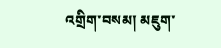འགྲིག་བསམ། མཇུག་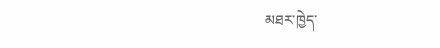མཐར་ཁྱེད་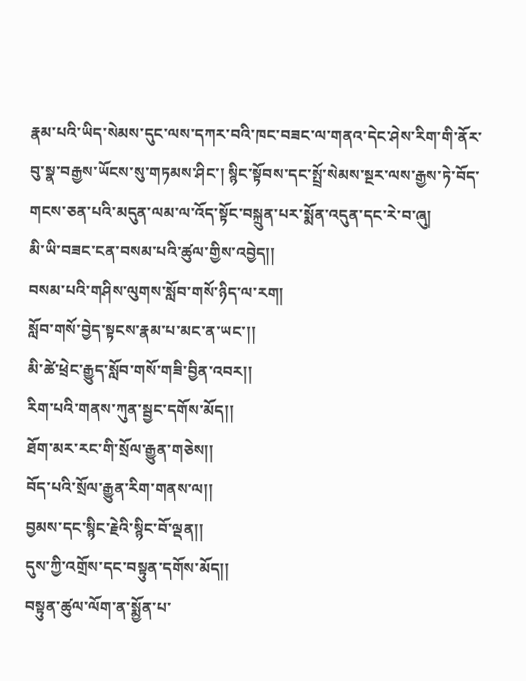རྣམ་པའི་ཡིད་སེམས་དུང་ལས་དཀར་བའི་ཁང་བཟང་ལ་གནའ་དེང་ཤེས་རིག་གི་ནོར་བུ་སྣ་བརྒྱས་ཡོངས་སུ་གཏམས་ཤིང་། སྙིང་སྟོབས་དང་སྤྲོ་སེམས་སྔར་ལས་རྒྱས་ཏེ་བོད་གངས་ཅན་པའི་མདུན་ལམ་ལ་འོད་སྟོང་བསྐྲུན་པར་སྨོན་འདུན་དང་རེ་བ་ཞུ།
མི་ཡི་བཟང་ངན་བསམ་པའི་ཚུལ་གྱིས་འབྱེད།།
བསམ་པའི་གཤིས་ལུགས་སློབ་གསོ་ཉིད་ལ་རག།
སློབ་གསོ་བྱེད་སྟངས་རྣམ་པ་མང་ན་ཡང་།།
མི་ཚེ་ཕྲེང་རྒྱུད་སློབ་གསོ་གཟི་བྱིན་འབར།།
རིག་པའི་གནས་ཀུན་སྦྱང་དགོས་མོད།།
ཐོག་མར་རང་གི་སྲོལ་རྒྱུན་གཅེས།།
བོད་པའི་སྲོལ་རྒྱུན་རིག་གནས་ལ།།
བྱམས་དང་སྙིང་རྗེའི་སྙིང་བོ་ལྡན།།
དུས་ཀྱི་འགྲོས་དང་བསྟུན་དགོས་མོད།།
བསྟུན་ཚུལ་ལོག་ན་སྨྱོན་པ་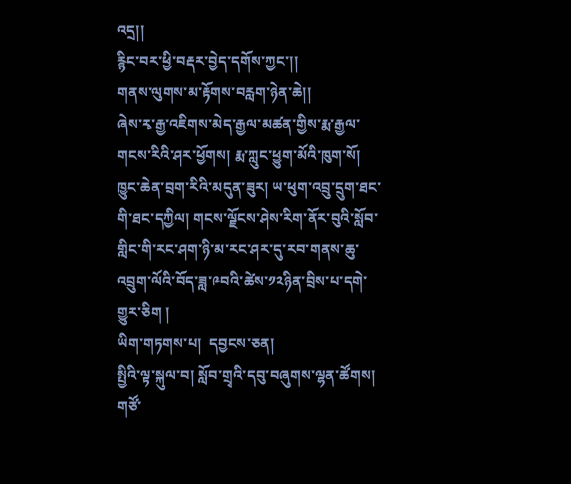འདྲ།།
རྙིང་བར་ཕྱི་བརྡར་བྱེད་དགོས་ཀྱང་།།
གནས་ལུགས་མ་རྟོགས་བརླག་ཉེན་ཆེ།།
ཞེས་རྭ་རྒྱ་འཇིགས་མེད་རྒྱལ་མཚན་གྱིས་རྨ་རྒྱལ་གངས་རིའི་ཤར་ཕྱོགས། རྨ་ཀླུང་ཕྱུག་མོའི་ཁུག་སོ། ཁྱུང་ཆེན་བྲག་རིའི་མདུན་ཟུར། ཡ་ཕུག་འབྲུ་དྲུག་ཐང་གི་ཐང་དཀྱིལ། གངས་ལྗོངས་ཤེས་རིག་ནོར་བུའི་སློབ་གླིང་གི་རང་ཤག་ཉི་མ་རང་ཤར་དུ་རབ་གནས་ཆུ་འབྲུག་ལོའི་བོད་ཟླ་༩བའི་ཚེས་༡༢ཉིན་བྲིས་པ་དགེ་གྱུར་ཅིག །
ཡིག་གཏགས་པ།  དབྱངས་ཅན།
སྤྱིའི་ལྟ་སྐུལ་བ། སློབ་གྲྭའི་དབུ་བཞུགས་ལྷན་ཚོགས།
གཙོ་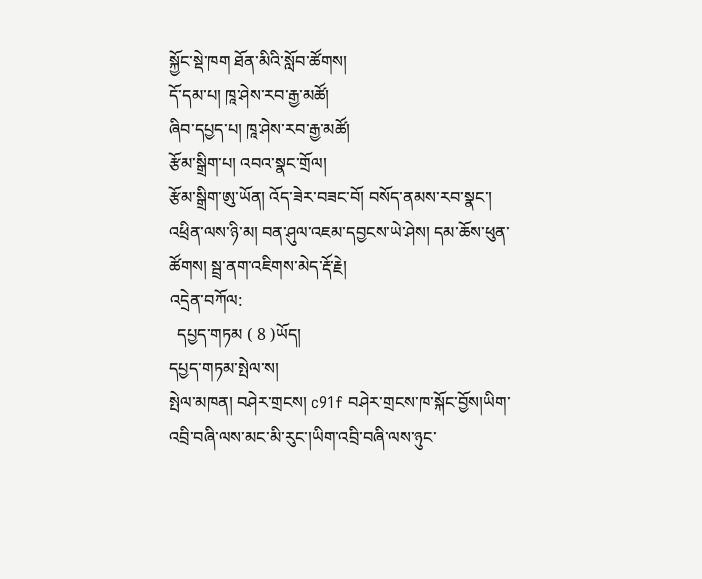སྐྱོང་སྡེ་ཁག ཐོན་མིའི་སློབ་ཚོགས།
དོ་དམ་པ། ཁཱ་ཤེས་རབ་རྒྱ་མཚོ།
ཞིབ་དཔྱད་པ། ཁཱ་ཤེས་རབ་རྒྱ་མཚོ།
རྩོམ་སྒྲིག་པ། འབའ་སྣང་གྲོལ།
རྩོམ་སྒྲིག་ཨུ་ཡོན། འོད་ཟེར་བཟང་བོ། བསོད་ནམས་རབ་སྣང་། འཕྲིན་ལས་ཉི་མ། བན་ཤུལ་འཇམ་དབྱངས་ཡེ་ཤེས། དམ་ཆོས་ཕུན་ཚོགས། སྦྲ་ནག་འཇིགས་མེད་རྡོ་རྗེ།
འདྲེན་བཀོལ:
  དཔྱད་གཏམ ( 8 )ཡོད།
དཔྱད་གཏམ་སྤེལ་ས།
སྤེལ་མཁན། བཤེར་གྲངས། c91f བཤེར་གྲངས་ཁ་སྐོང་བྱོས།ཡིག་འབྲི་བཞི་ལས་མང་མི་རུང་།ཡིག་འབྲི་བཞི་ལས་ཉུང་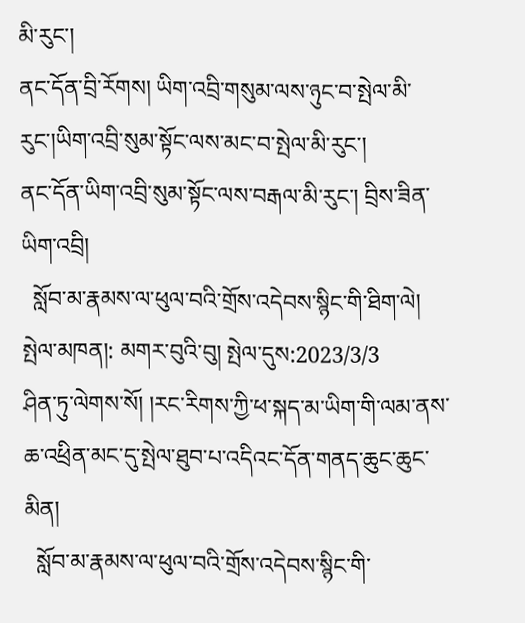མི་རུང་།
ནང་དོན་བྲི་རོགས། ཡིག་འབྲི་གསུམ་ལས་ཉུང་བ་སྤེལ་མི་རུང་།ཡིག་འབྲི་སུམ་སྟོང་ལས་མང་བ་སྤེལ་མི་རུང་།
ནང་དོན་ཡིག་འབྲི་སུམ་སྟོང་ལས་བརྒལ་མི་རུང་། བྲིས་ཟིན་ཡིག་འབྲི།
  སློབ་མ་རྣམས་ལ་ཕུལ་བའི་གྲོས་འདེབས་སྙིང་གི་ཐིག་ལེ།   སྤེལ་མཁན།: མགར་བུའི་བུ། སྤེལ་དུས:2023/3/3
ཤིན་ཏུ་ལེགས་སོ། །རང་རིགས་ཀྱི་ཕ་སྐད་མ་ཡིག་གི་ལམ་ནས་ཆ་འཕྲིན་མང་དུ་སྤེལ་ཐུབ་པ་འདིའང་དོན་གནད་ཆུང་ཆུང་མིན།
  སློབ་མ་རྣམས་ལ་ཕུལ་བའི་གྲོས་འདེབས་སྙིང་གི་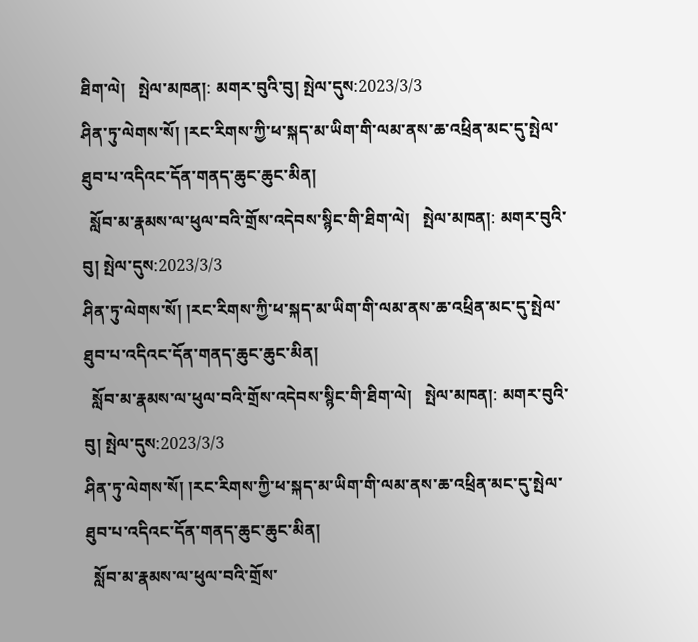ཐིག་ལེ།   སྤེལ་མཁན།: མགར་བུའི་བུ། སྤེལ་དུས:2023/3/3
ཤིན་ཏུ་ལེགས་སོ། །རང་རིགས་ཀྱི་ཕ་སྐད་མ་ཡིག་གི་ལམ་ནས་ཆ་འཕྲིན་མང་དུ་སྤེལ་ཐུབ་པ་འདིའང་དོན་གནད་ཆུང་ཆུང་མིན།
  སློབ་མ་རྣམས་ལ་ཕུལ་བའི་གྲོས་འདེབས་སྙིང་གི་ཐིག་ལེ།   སྤེལ་མཁན།: མགར་བུའི་བུ། སྤེལ་དུས:2023/3/3
ཤིན་ཏུ་ལེགས་སོ། །རང་རིགས་ཀྱི་ཕ་སྐད་མ་ཡིག་གི་ལམ་ནས་ཆ་འཕྲིན་མང་དུ་སྤེལ་ཐུབ་པ་འདིའང་དོན་གནད་ཆུང་ཆུང་མིན།
  སློབ་མ་རྣམས་ལ་ཕུལ་བའི་གྲོས་འདེབས་སྙིང་གི་ཐིག་ལེ།   སྤེལ་མཁན།: མགར་བུའི་བུ། སྤེལ་དུས:2023/3/3
ཤིན་ཏུ་ལེགས་སོ། །རང་རིགས་ཀྱི་ཕ་སྐད་མ་ཡིག་གི་ལམ་ནས་ཆ་འཕྲིན་མང་དུ་སྤེལ་ཐུབ་པ་འདིའང་དོན་གནད་ཆུང་ཆུང་མིན།
  སློབ་མ་རྣམས་ལ་ཕུལ་བའི་གྲོས་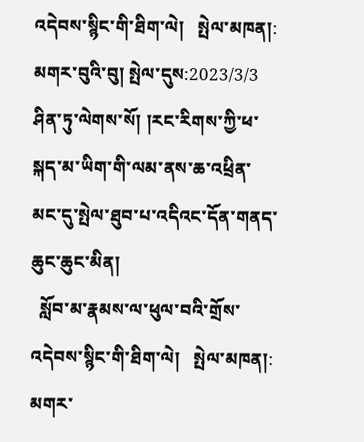འདེབས་སྙིང་གི་ཐིག་ལེ།   སྤེལ་མཁན།: མགར་བུའི་བུ། སྤེལ་དུས:2023/3/3
ཤིན་ཏུ་ལེགས་སོ། །རང་རིགས་ཀྱི་ཕ་སྐད་མ་ཡིག་གི་ལམ་ནས་ཆ་འཕྲིན་མང་དུ་སྤེལ་ཐུབ་པ་འདིའང་དོན་གནད་ཆུང་ཆུང་མིན།
  སློབ་མ་རྣམས་ལ་ཕུལ་བའི་གྲོས་འདེབས་སྙིང་གི་ཐིག་ལེ།   སྤེལ་མཁན།: མགར་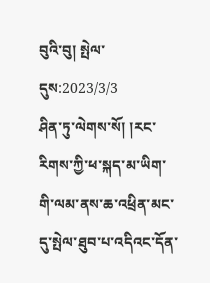བུའི་བུ། སྤེལ་དུས:2023/3/3
ཤིན་ཏུ་ལེགས་སོ། །རང་རིགས་ཀྱི་ཕ་སྐད་མ་ཡིག་གི་ལམ་ནས་ཆ་འཕྲིན་མང་དུ་སྤེལ་ཐུབ་པ་འདིའང་དོན་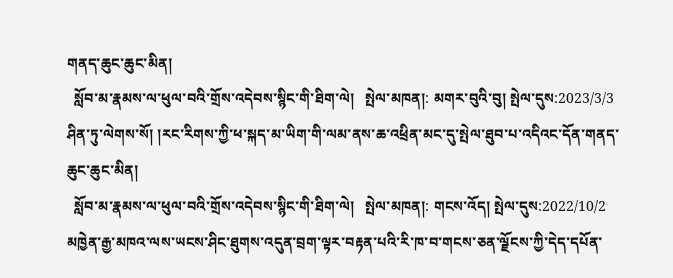གནད་ཆུང་ཆུང་མིན།
  སློབ་མ་རྣམས་ལ་ཕུལ་བའི་གྲོས་འདེབས་སྙིང་གི་ཐིག་ལེ།   སྤེལ་མཁན།: མགར་བུའི་བུ། སྤེལ་དུས:2023/3/3
ཤིན་ཏུ་ལེགས་སོ། །རང་རིགས་ཀྱི་ཕ་སྐད་མ་ཡིག་གི་ལམ་ནས་ཆ་འཕྲིན་མང་དུ་སྤེལ་ཐུབ་པ་འདིའང་དོན་གནད་ཆུང་ཆུང་མིན།
  སློབ་མ་རྣམས་ལ་ཕུལ་བའི་གྲོས་འདེབས་སྙིང་གི་ཐིག་ལེ།   སྤེལ་མཁན།: གངས་འོད། སྤེལ་དུས:2022/10/2
མཁྱེན་རྒྱ་མཁའ་ལས་ཡངས་ཤིང་ཐུགས་འདུན་བྲག་ལྟར་བརྟན་པའི་རི་ཁ་བ་གངས་ཅན་ལྗོངས་ཀྱི་དེད་དཔོན་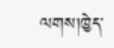ལགས།ཁྱེད་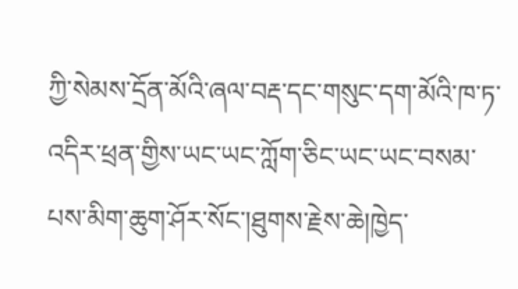ཀྱི་སེམས་དྲོན་མོའི་ཞལ་བརྡ་དང་གསུང་དག་མོའི་ཁ་ཏ་འདིར་ཕྲན་གྱིས་ཡང་ཡང་ཀློག་ཅིང་ཡང་ཡང་བསམ་པས་མིག་ཆུག་ཤོར་སོང་།ཐུགས་རྗེས་ཆེ།ཁྱེད་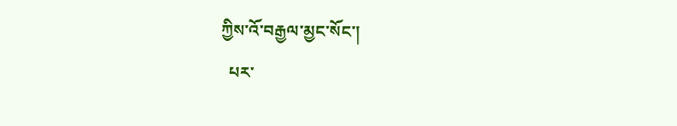ཀྱིས་འོ་བརྒྱལ་མྱང་སོང་།
  པར་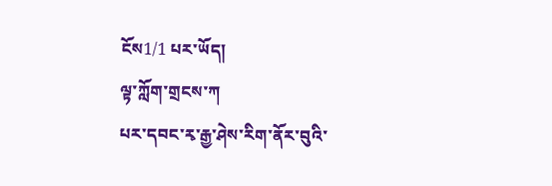ངོས1/1 པར་ཡོད།
ལྟ་ཀློག་གྲངས་ཀ
པར་དབང་རྭ་རྒྱ་ཤེས་རིག་ནོར་བུའི་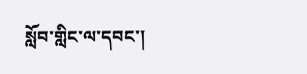སློབ་གླིང་ལ་དབང་།